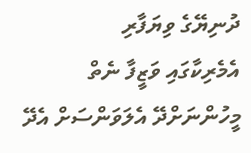ދުނިޔޭގެ ވިޔަފާރި
އެމެރިކާގައި ވަޒީފާ ނެތް މީހުންނަށްދޭ އެލަވަންސަށް އެދޭ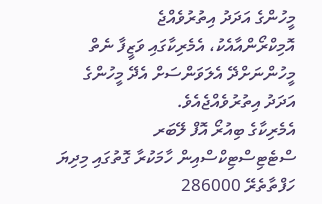މީހުންގެ އަދަދު އިތުރުވެއްޖެ
އޮމިކްރޯންއާއެކު، އެމެރިކާގައި ވަޒީފާ ނެތް މީހުންނަށްދޭ އެލަވަންސަށް އެދޭ މީހުންގެ އަދަދު އިތުރުވެއްޖެއެވެ.
އެމެރިކާގެ ބިއުރޯ އޮފް ލޭބަރ ސްޓެޓިސްޓިކްސްއިން ހާމަކުރާ ގޮތުގައި މިދިޔަ ހަފްތާތެރޭ 286000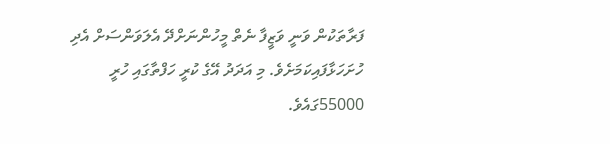ފަރާތަކުން ވަނީ ވަޒީފާ ނެތް މީހުންނަށްދޭ އެލަވަންސަށް އެދި ހުށަހަޅާފައިކަމަށެވެ. މި އަދަދު އޭގެ ކުރީ ހަފްތާގައި ހުރީ 55000ގައެވެ.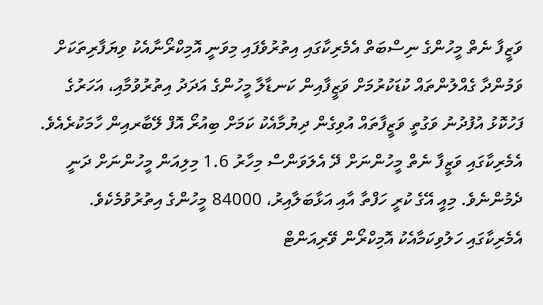ވަޒީފާ ނެތް މީހުންގެ ނިސްބަތް އެމެރިކާގައި އިތުރުވެފައި މިވަނީ އޮމިކްރޯނާއެކު ވިޔަފާރިތަކަށް ވަމުންދާ ގެއްލުންތައް ކުޑަކުރުމަށް ވަޒީފާއިން ކަނޑާލާ މީހުންގެ އަދަދު އިތުރުވުމާއި، އަހަރުގެ ފަހުކޮޅު އުފުދުނު ވަގުތީ ވަޒީފާތައް އުވިގެން ދިޔުމާއެކު ކަމަށް ބިއުރޯ އޮފް ލޭބާރއިން ހާމަކުރެއެވެ.
އެމެރިކާގައި ވަޒީފާ ނެތް މީހުންނަށް ދޭ އެލަވަންސް މިހާރު 1.6 މިލިއަން މީހުންނަށް ދަނީ ދެމުންނެވެ. މިއީ އޭގެ ކުރީ ހަފްތާ އާއި އަޅާބަލާއިރު، 84000 މީހުންގެ އިތުރުވުމެކެވެ. އެމެރިކާގައި ހަލުވިކަމާއެކު އޮމިކްރޯން ވޭރިއަންޓް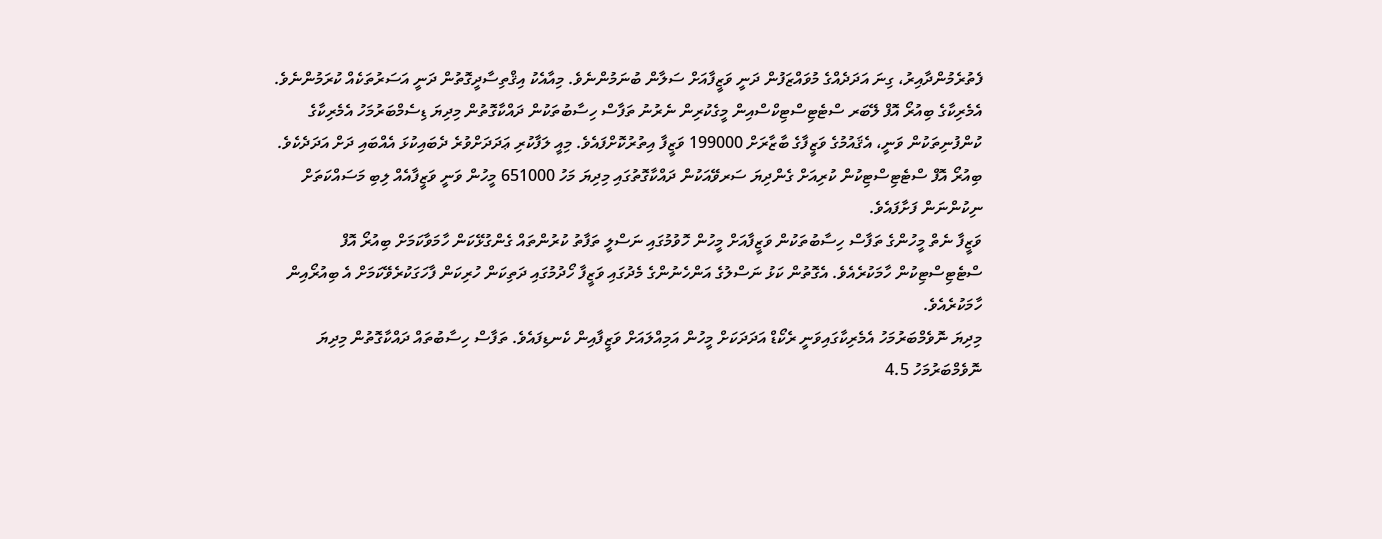ފެތުރެމުންދާއިރު، ގިނަ އަދަދެއްގެ މުވައްޒަފުން ދަނީ ވަޒީފާއަށް ސަލާން ބުނަމުންނެވެ. މިއާއެކު އިޤްތިސާދީގޮތުން ދަނީ އަސަރުތަކެއް ކުރަމުންނެވެ.
އެމެރިކާގެ ބިއުރޯ އޮފް ލޭބަރ ސްޓެޓިސްޓިކްސްއިން މީގެކުރިން ނެރުނު ތަފާސް ހިސާބުތަކުން ދައްކާގޮތުން މިދިޔަ ޑިސެމްބަރުމަހު އެމެރިކާގެ ކުންފުނިތަކުން ވަނީ، އެޤައުމުގެ ވަޒީފާގެ ބާޒާރަށް 199000 ވަޒީފާ އިތުރުކޮށްފައެވެ. މިއީ ލަފާކުރި ޢަދަދަށްވުރެ ދެބައިކުޅަ އެއްބައި ދަށް އަދަދެކެވެ. ބިއުރޯ އޮފް ސްޓެޓިސްޓިކުން ކުރިއަށް ގެންދިޔަ ސަރވޭއަކުން ދައްކާގޮތުގައި މިދިޔަ މަހު 651000 މީހުން ވަނީ ވަޒީފާއެއް ލިބި މަސައްކަތަށް ނިކުންނަން ފަށާފައެވެ.
ވަޒީފާ ނެތް މީހުންގެ ތަފާސް ހިސާބުތަކުން ވަޒީފާއަށް މީހުން ހޮވުމުގައި ނަސްލީ ތަފާތު ކުރުންތައް ގެންގުޅޭކަން ހާމަވާކަމަށް ބިއުރޯ އޮފް ސްޓެޓިސްޓިކުން ހާމަކުރެއެވެ. އެގޮތުން ކަޅު ނަސްލުގެ އަންހެނުންގެ މެދުގައި ވަޒީފާ ހޯދުމުގައި ދަތިކަން ހުރިކަން ފާހަގަކުރެވޭކަމަށް އެ ބިއުރޯއިން ހާމަކުރެއެވެ.
މިދިޔަ ނޮވެމްބަރުމަހު އެމެރިކާގައިވަނީ ރެކޯޑް އަދަދަކަށް މީހުން އަމިއްލައަށް ވަޒީފާއިން ކެނޑިފައެވެ. ތަފާސް ހިސާބުތައް ދައްކާގޮތުން މިދިޔަ ނޮވެމްބަރުމަހު 4.5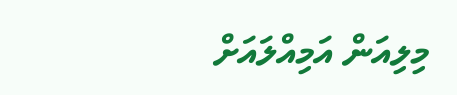މިލިއަން އަމިއްލައަށް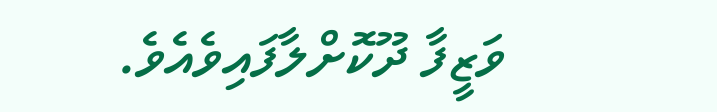ވަޒީފާ ދޫކޮށްލާފައިވެއެވެ.